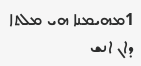1ܡܗܝܡܢܐ ܗܝ ܡܠܬܐ ܕܐܢ ܐܢܫ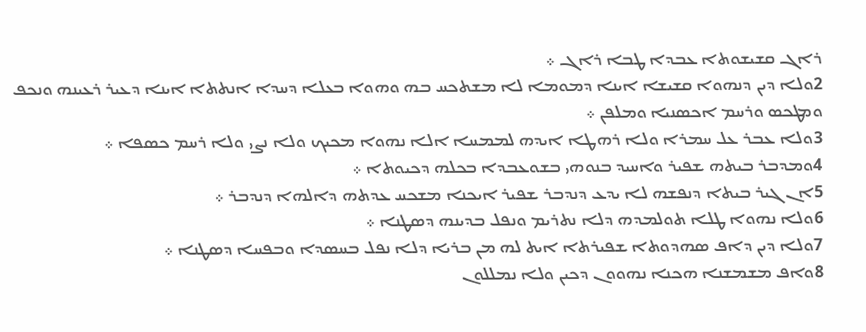ܪܐܓ ܩܫܝܫܘܬܐ ܥܒܕܐ ܛܒܐ ܪܐܓ ܀
2ܘܠܐ ܕܝܢ ܕܢܗܘܐ ܩܫܝܫܐ ܐܝܢܐ ܕܡܘܡܐ ܠܐ ܡܫܬܟܚ ܒܗ ܘܗܘܐ ܒܥܠܐ ܕܚܕܐ ܐܢܬܬܐ ܐܝܢܐ ܕܥܝܪ ܪܥܝܢܗ ܘܢܟܦ ܘܡܛܟܤ ܘܪܚܡ ܐܟܤܢܝܐ ܘܡܠܦܢ ܀
3ܘܠܐ ܥܒܪ ܥܠ ܚܡܪܐ ܘܠܐ ܪܗܛܐ ܐܝܕܗ ܠܡܡܚܐ ܐܠܐ ܢܗܘܐ ܡܟܝܟ ܘܠܐ ܢܨܝ ܘܠܐ ܪܚܡ ܟܤܦܐ ܀
4ܘܡܕܒܪ ܒܝܬܗ ܫܦܝܪ ܘܐܚܝܕ ܒܢܘܗܝ ܒܫܘܥܒܕܐ ܒܟܠܗ ܕܟܝܘܬܐ ܀
5ܐܢ ܓܝܪ ܒܝܬܐ ܕܢܦܫܗ ܠܐ ܝܕܥ ܕܢܕܒܪ ܫܦܝܪ ܐܝܟܢܐ ܡܫܟܚ ܥܕܬܗ ܕܐܠܗܐ ܕܢܕܒܪ ܀
6ܘܠܐ ܢܗܘܐ ܛܠܐ ܬܘܠܡܕܗ ܕܠܐ ܢܬܪܝܡ ܘܢܦܠ ܒܕܝܢܗ ܕܤܛܢܐ ܀
7ܘܠܐ ܕܝܢ ܕܐܦ ܤܗܕܘܬܐ ܫܦܝܪܬܐ ܐܝܬ ܠܗ ܡܢ ܒܪܝܐ ܕܠܐ ܢܦܠ ܒܚܤܕܐ ܘܒܦܚܐ ܕܤܛܢܐ ܀
8ܘܐܦ ܡܫܡܫܢܐ ܗܟܢܐ ܢܗܘܘܢ ܕܟܝܢ ܘܠܐ ܢܡܠܠܘܢ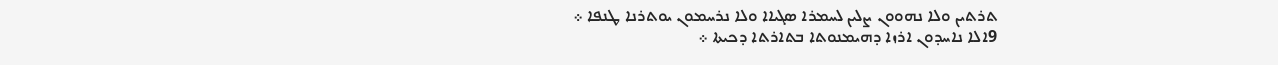ܬܪܬܝܢ ܘܠܐ ܢܗܘܘܢ ܨܠܝܢ ܠܚܡܪܐ ܤܓܝܐܐ ܘܠܐ ܢܪܚܡܘܢ ܝܘܬܪܢܐ ܛܢܦܐ ܀
9ܐܠܐ ܢܐܚܕܘܢ ܐܪܙܐ ܕܗܝܡܢܘܬܐ ܒܬܐܪܬܐ ܕܟܝܬܐ ܀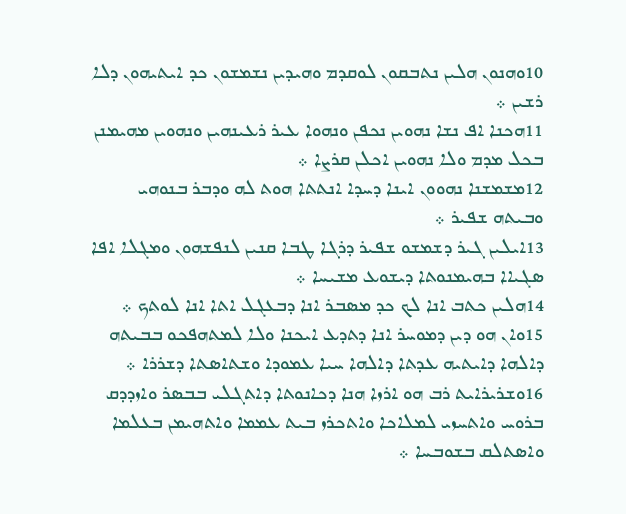10ܘܗܢܘܢ ܗܠܝܢ ܢܬܒܩܘܢ ܠܘܩܕܡ ܘܗܝܕܝܢ ܢܫܡܫܘܢ ܟܕ ܐܝܬܝܗܘܢ ܕܠܐ ܪܫܝܢ ܀
11ܗܟܢܐ ܐܦ ܢܫܐ ܢܗܘܝܢ ܢܟܦܢ ܘܢܗܘܐ ܥܝܪ ܪܥܝܢܗܝܢ ܘܢܗܘܝܢ ܡܗܝܡܢܢ ܒܟܠ ܡܕܡ ܘܠܐ ܢܗܘܝܢ ܐܟܠܢ ܩܪܨܐ ܀
12ܡܫܡܫܢܐ ܢܗܘܘܢ ܐܝܢܐ ܕܚܕܐ ܐܢܬܬܐ ܗܘܬ ܠܗ ܘܕܒܪ ܒܢܘܗܝ ܘܒܝܬܗ ܫܦܝܪ ܀
13ܐܝܠܝܢ ܓܝܪ ܕܫܡܫܘ ܫܦܝܪ ܕܪܓܐ ܛܒܐ ܩܢܝܢ ܠܢܦܫܗܘܢ ܘܡܓܠܐ ܐܦܐ ܤܓܝܐܐ ܒܗܝܡܢܘܬܐ ܕܝܫܘܥ ܡܫܝܚܐ ܀
14ܗܠܝܢ ܟܬܒ ܐܢܐ ܠܟ ܟܕ ܡܤܒܪ ܐܢܐ ܕܒܥܓܠ ܐܬܐ ܐܢܐ ܠܘܬܟ ܀
15ܘܐܢ ܗܘ ܕܝܢ ܕܡܘܚܪ ܐܢܐ ܕܬܕܥ ܐܝܟܢܐ ܘܠܐ ܠܡܬܗܦܟܘ ܒܒܝܬܗ ܕܐܠܗܐ ܕܐܝܬܝܗ ܥܕܬܐ ܕܐܠܗܐ ܚܝܐ ܥܡܘܕܐ ܘܫܬܐܤܬܐ ܕܫܪܪܐ ܀
16ܘܫܪܝܪܐܝܬ ܪܒ ܗܘ ܐܪܙܐ ܗܢܐ ܕܟܐܢܘܬܐ ܕܐܬܓܠܝ ܒܒܤܪ ܘܐܙܕܕܩ ܒܪܘܚ ܘܐܬܚܙܝ ܠܡܠܐܟܐ ܘܐܬܟܪܙ ܒܝܬ ܥܡܡܐ ܘܐܬܗܝܡܢ ܒܥܠܡܐ ܘܐܤܬܠܩ ܒܫܘܒܚܐ ܀